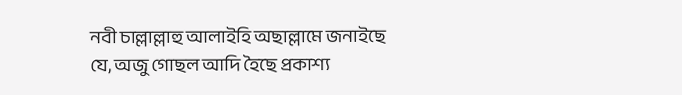নবী চাল্লাল্লাহু আলাইহি অছাল্লামে জনাইছে যে, অজু গোছল আদি হৈছে প্ৰকাশ্য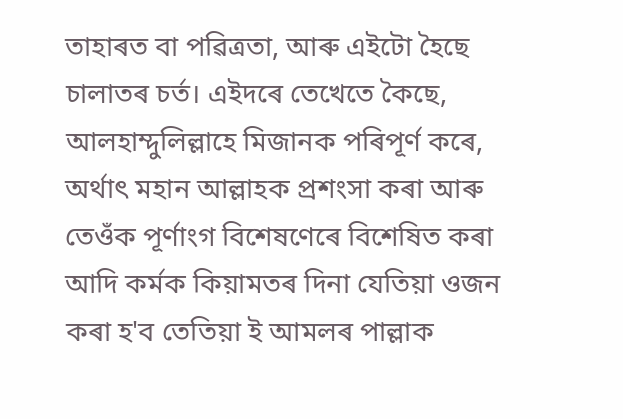তাহাৰত বা পৱিত্ৰতা, আৰু এইটো হৈছে চালাতৰ চৰ্ত। এইদৰে তেখেতে কৈছে, আলহাম্দুলিল্লাহে মিজানক পৰিপূৰ্ণ কৰে, অৰ্থাৎ মহান আল্লাহক প্ৰশংসা কৰা আৰু তেওঁক পূৰ্ণাংগ বিশেষণেৰে বিশেষিত কৰা আদি কৰ্মক কিয়ামতৰ দিনা যেতিয়া ওজন কৰা হ'ব তেতিয়া ই আমলৰ পাল্লাক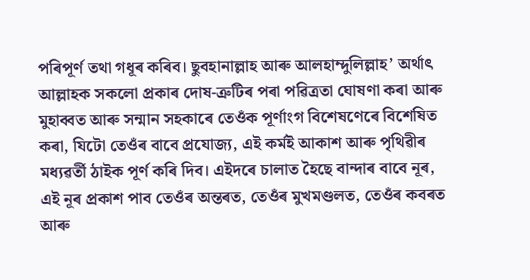পৰিপূৰ্ণ তথা গধূৰ কৰিব। ছুবহানাল্লাহ আৰু আলহাম্দুলিল্লাহ’ অৰ্থাৎ আল্লাহক সকলো প্রকাৰ দোষ-ত্রুটিৰ পৰা পৱিত্ৰতা ঘোষণা কৰা আৰু মুহাব্বত আৰু সন্মান সহকাৰে তেওঁক পূৰ্ণাংগ বিশেষণেৰে বিশেষিত কৰা, যিটো তেওঁৰ বাবে প্ৰযোজ্য, এই কৰ্মই আকাশ আৰু পৃথিৱীৰ মধ্যৱৰ্তী ঠাইক পূৰ্ণ কৰি দিব। এইদৰে চালাত হৈছে বান্দাৰ বাবে নূৰ, এই নূৰ প্ৰকাশ পাব তেওঁৰ অন্তৰত, তেওঁৰ মুখমণ্ডলত, তেওঁৰ কবৰত আৰু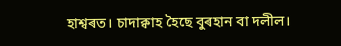হাশ্বৰত। চাদাক্বাহ হৈছে বুৰহান বা দলীল।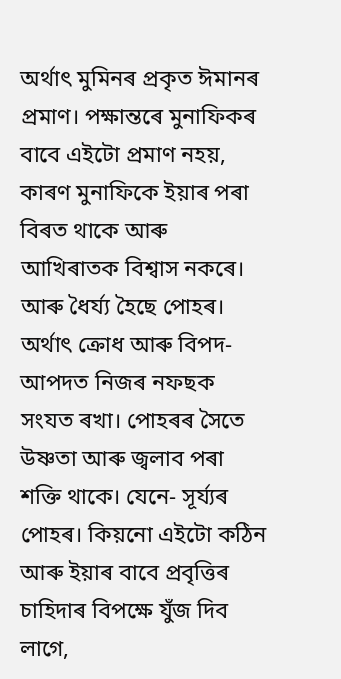অৰ্থাৎ মুমিনৰ প্ৰকৃত ঈমানৰ প্ৰমাণ। পক্ষান্তৰে মুনাফিকৰ বাবে এইটো প্ৰমাণ নহয়, কাৰণ মুনাফিকে ইয়াৰ পৰা বিৰত থাকে আৰু আখিৰাতক বিশ্বাস নকৰে। আৰু ধৈৰ্য্য হৈছে পোহৰ। অৰ্থাৎ ক্ৰোধ আৰু বিপদ-আপদত নিজৰ নফছক সংযত ৰখা। পোহৰৰ সৈতে উষ্ণতা আৰু জ্বলাব পৰা শক্তি থাকে। যেনে- সূৰ্য্যৰ পোহৰ। কিয়নো এইটো কঠিন আৰু ইয়াৰ বাবে প্ৰবৃত্তিৰ চাহিদাৰ বিপক্ষে যুঁজ দিব লাগে,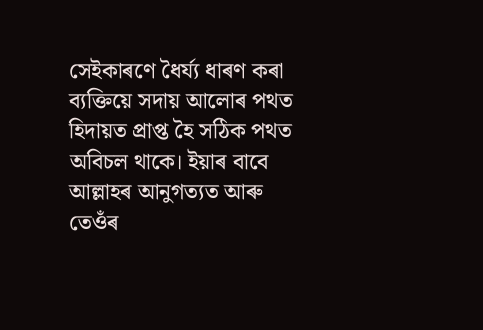সেইকাৰণে ধৈৰ্য্য ধাৰণ কৰা ব্যক্তিয়ে সদায় আলোৰ পথত হিদায়ত প্ৰাপ্ত হৈ সঠিক পথত অবিচল থাকে। ইয়াৰ বাবে আল্লাহৰ আনুগত্যত আৰু তেওঁৰ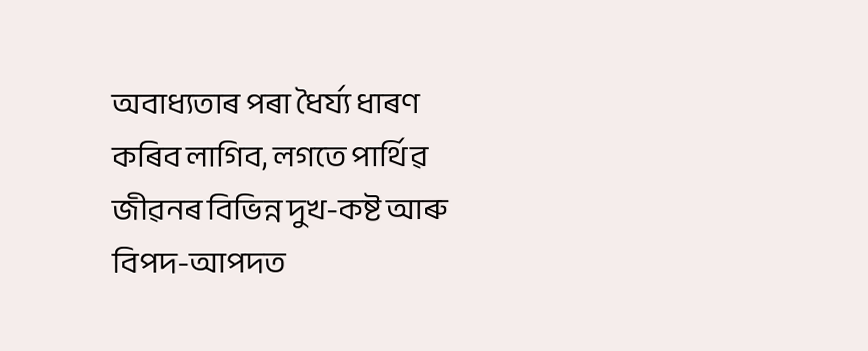অবাধ্যতাৰ পৰা ধৈৰ্য্য ধাৰণ কৰিব লাগিব, লগতে পাৰ্থিৱ জীৱনৰ বিভিন্ন দুখ-কষ্ট আৰু বিপদ-আপদত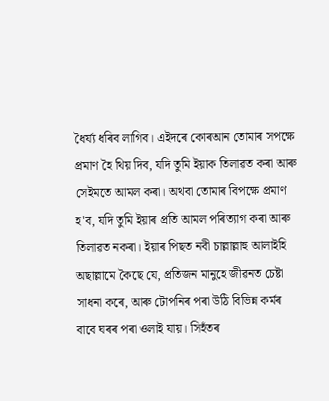ধৈৰ্য্য ধৰিব লাগিব। এইদৰে কোৰআন তোমাৰ সপক্ষে প্ৰমাণ হৈ থিয় দিব, যদি তুমি ইয়াক তিলাৱত কৰা আৰু সেইমতে আমল কৰা। অথবা তোমাৰ বিপক্ষে প্ৰমাণ হ'ব, যদি তুমি ইয়াৰ প্ৰতি আমল পৰিত্যাগ কৰা আৰু তিলাৱত নকৰা। ইয়াৰ পিছত নবী চাল্লাল্লাহু আলাইহি অছাল্লামে কৈছে যে, প্ৰতিজন মানুহে জীৱনত চেষ্টা সাধনা কৰে, আৰু টোপনিৰ পৰা উঠি বিভিন্ন কৰ্মৰ বাবে ঘৰৰ পৰা ওলাই যায়। সিহঁতৰ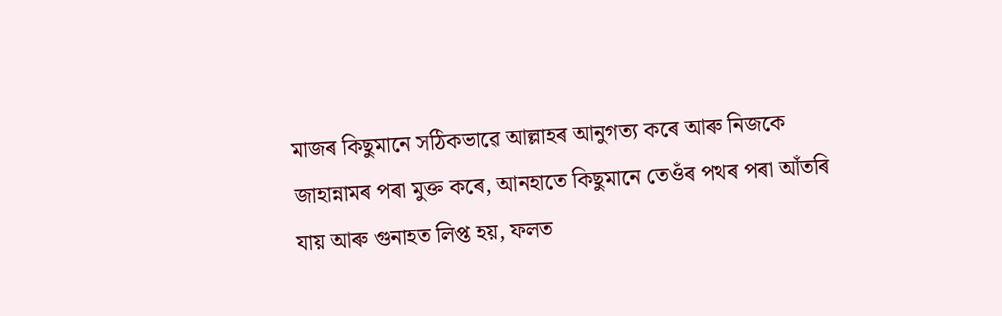মাজৰ কিছুমানে সঠিকভাৱে আল্লাহৰ আনুগত্য কৰে আৰু নিজকে জাহান্নামৰ পৰা মুক্ত কৰে, আনহাতে কিছুমানে তেওঁৰ পথৰ পৰা আঁতৰি যায় আৰু গুনাহত লিপ্ত হয়, ফলত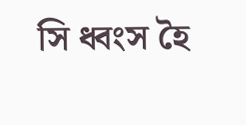সি ধ্বংস হৈ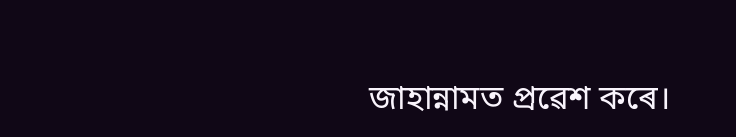জাহান্নামত প্ৰৱেশ কৰে।